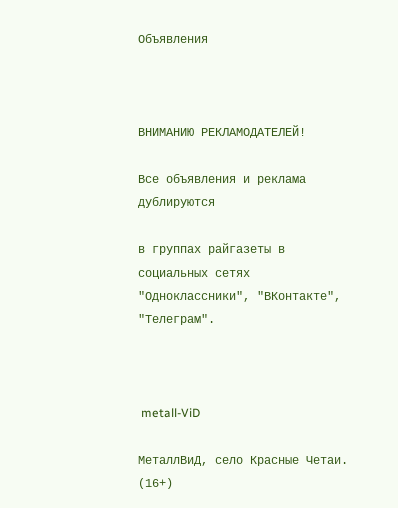Объявления



ВНИМАНИЮ РЕКЛАМОДАТЕЛЕЙ!

Все объявления и реклама дублируются

в группах райгазеты в социальных сетях "Одноклассники", "ВКонтакте", "Телеграм".



 metall-ViD

МеталлВиД, село Красные Четаи. (16+)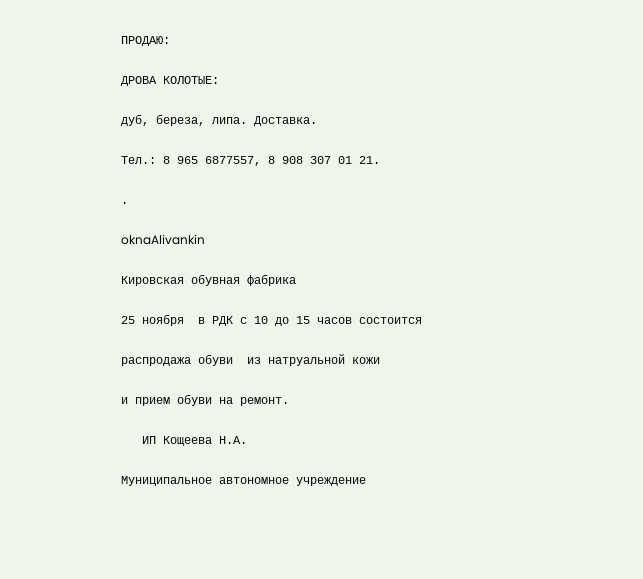ПРОДАЮ:

ДРОВА КОЛОТЫЕ:

дуб, береза, липа. Доставка.

Тел.: 8 965 6877557, 8 908 307 01 21.

.

oknaAlivankin

Кировская обувная фабрика

25 ноября  в РДК с 10 до 15 часов состоится

распродажа обуви  из натруальной кожи

и прием обуви на ремонт.

   ИП Кощеева Н.А.

Муниципальное автономное учреждение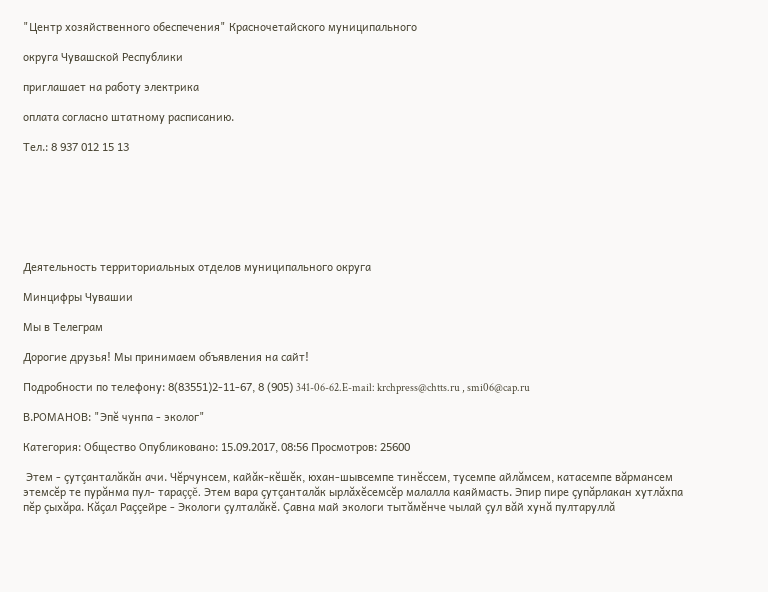"Центр хозяйственного обеспечения" Красночетайского муниципального

округа Чувашской Республики

приглашает на работу электрика

оплата согласно штатному расписанию.

Тел.: 8 937 012 15 13







Деятельность территориальных отделов муниципального округа

Минцифры Чувашии

Мы в Телеграм

Дорогие друзья! Мы принимаем объявления на сайт!

Подробности по телефону: 8(83551)2-11-67, 8 (905) 341-06-62.E-mail: krchpress@chtts.ru , smi06@cap.ru

В.РОМАНОВ: "Эпĕ чунпа - эколог"

Категория: Общество Опубликовано: 15.09.2017, 08:56 Просмотров: 25600

 Этем - çутçанталăкăн ачи. Чĕрчунсем, кайăк-кĕшĕк, юхан-шывсемпе тинĕссем, тусемпе айлăмсем, катасемпе вăрмансем этемсĕр те пурăнма пул- тараççĕ. Этем вара çутçанталăк ырлăхĕсемсĕр малалла каяймасть. Эпир пире çупăрлакан хутлăхпа пĕр çыхăра. Кăçал Раççейре - Экологи çулталăкĕ. Çавна май экологи тытăмĕнче чылай çул вăй хунă пултаруллă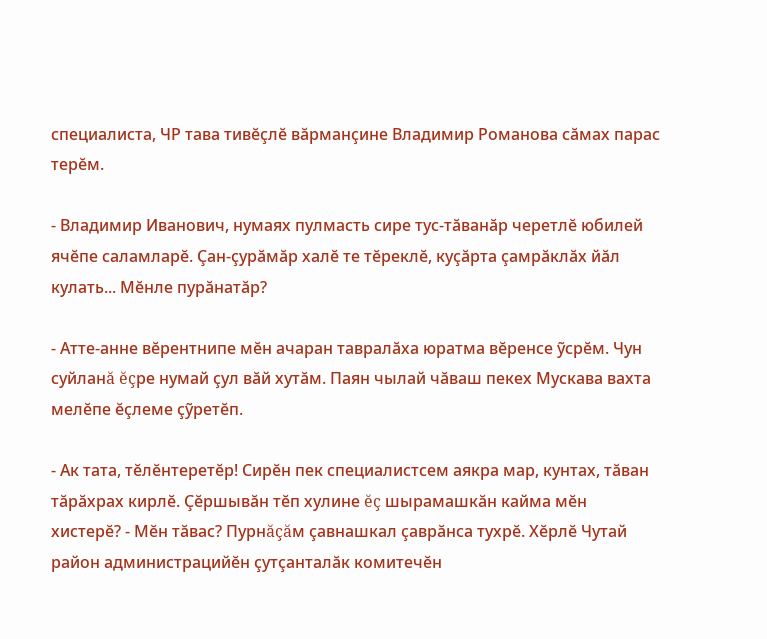специалиста, ЧР тава тивĕçлĕ вăрманçине Владимир Романова сăмах парас терĕм.

- Владимир Иванович, нумаях пулмасть сире тус-тăванăр черетлĕ юбилей ячĕпе саламларĕ. Çан-çурăмăр халĕ те тĕреклĕ, куçăрта çамрăклăх йăл кулать... Мĕнле пурăнатăр?

- Атте-анне вĕрентнипе мĕн ачаран тавралăха юратма вĕренсе ỹсрĕм. Чун суйланă ĕçре нумай çул вăй хутăм. Паян чылай чăваш пекех Мускава вахта мелĕпе ĕçлеме çỹретĕп.

- Ак тата, тĕлĕнтеретĕр! Сирĕн пек специалистсем аякра мар, кунтах, тăван тăрăхрах кирлĕ. Çĕршывăн тĕп хулине ĕç шырамашкăн кайма мĕн хистерĕ? - Мĕн тăвас? Пурнăçăм çавнашкал çаврăнса тухрĕ. Хĕрлĕ Чутай район администрацийĕн çутçанталăк комитечĕн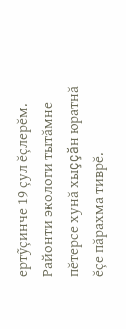ертỹçинче 19 çул ĕçлерĕм. Районти экологи тытăмне пĕтерсе хунă хыççăн юратнă ĕçе пăрахма тиврĕ.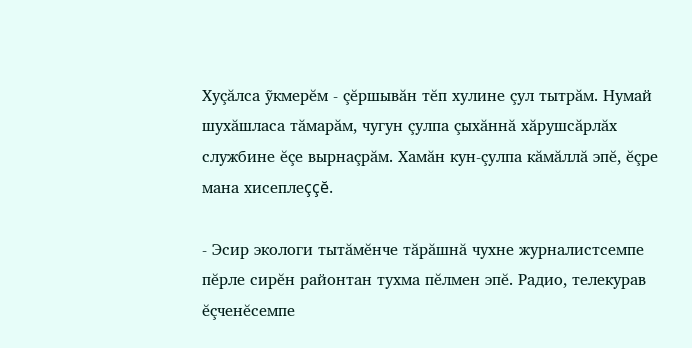Хуçăлса ỹкмерĕм - çĕршывăн тĕп хулине çул тытрăм. Нумай шухăшласа тăмарăм, чугун çулпа çыхăннă хăрушсăрлăх службине ĕçе вырнаçрăм. Хамăн кун-çулпа кăмăллă эпĕ, ĕçре мана хисеплеççĕ.

- Эсир экологи тытăмĕнче тăрăшнă чухне журналистсемпе пĕрле сирĕн районтан тухма пĕлмен эпĕ. Радио, телекурав ĕçченĕсемпе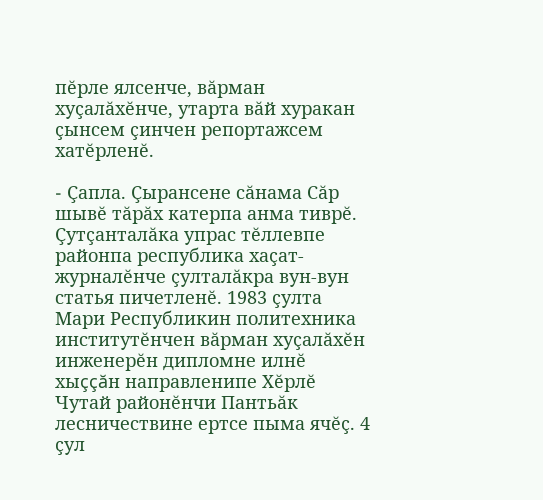пĕрле ялсенче, вăрман хуçалăхĕнче, утарта вăй хуракан çынсем çинчен репортажсем хатĕрленĕ.

- Çапла. Çырансене сăнама Сăр шывĕ тăрăх катерпа анма тиврĕ. Çутçанталăка упрас тĕллевпе районпа республика хаçат-журналĕнче çулталăкра вун-вун статья пичетленĕ. 1983 çулта Мари Республикин политехника институтĕнчен вăрман хуçалăхĕн инженерĕн дипломне илнĕ хыççăн направленипе Хĕрлĕ Чутай районĕнчи Пантьăк лесничествине ертсе пыма ячĕç. 4 çул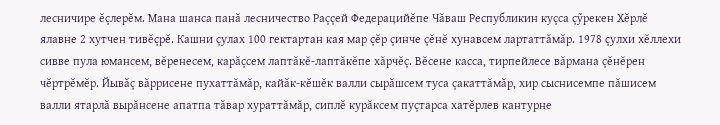лесничире ĕçлерĕм. Мана шанса панă лесничество Раççей Федерацийĕпе Чăваш Республикин куçса çỹрекен Хĕрлĕ ялавне 2 хутчен тивĕçрĕ. Кашни çулах 100 гектартан кая мар çĕр çинче çĕнĕ хунавсем лартаттăмăр. 1978 çулхи хĕллехи сивве пула юмансем, вĕренесем, карăçсем лаптăкĕ-лаптăкĕпе хăрчĕç. Вĕсене касса, тирпейлесе вăрмана çĕнĕрен чĕртрĕмĕр. Йывăç вăррисене пухаттăмăр, кайăк-кĕшĕк валли сырăшсем туса çакаттăмăр, хир сыснисемпе пăшисем валли ятарлă вырăнсене апатпа тăвар хураттăмăр, сиплĕ курăксем пуçтарса хатĕрлев кантурне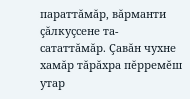параттăмăр, вăрманти çăлкуçсене та-сататтăмăр. Çавăн чухне хамăр тăрăхра пĕрремĕш утар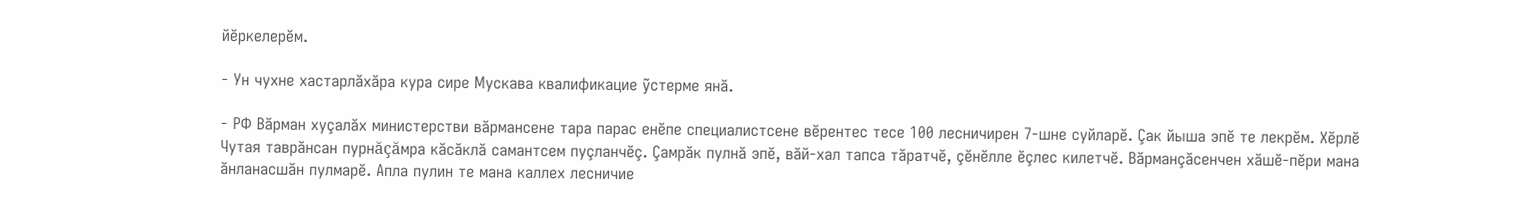йĕркелерĕм.

- Ун чухне хастарлăхăра кура сире Мускава квалификацие ỹстерме янă.

- РФ Вăрман хуçалăх министерстви вăрмансене тара парас енĕпе специалистсене вĕрентес тесе 100 лесничирен 7-шне суйларĕ. Çак йыша эпĕ те лекрĕм. Хĕрлĕ Чутая таврăнсан пурнăçăмра кăсăклă самантсем пуçланчĕç. Çамрăк пулнă эпĕ, вăй-хал тапса тăратчĕ, çĕнĕлле ĕçлес килетчĕ. Вăрманçăсенчен хăшĕ-пĕри мана ăнланасшăн пулмарĕ. Апла пулин те мана каллех лесничие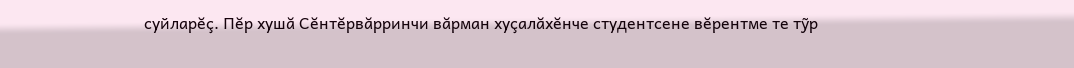суйларĕç. Пĕр хушă Сĕнтĕрвăрринчи вăрман хуçалăхĕнче студентсене вĕрентме те тỹр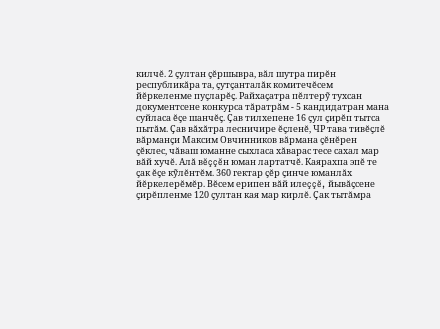килчĕ. 2 çултан çĕршывра, вăл шутра пирĕн республикăра та, çутçанталăк комитечĕсем йĕркеленме пуçларĕç. Райхаçатра пĕлтерỹ тухсан документсене конкурса тăратрăм - 5 кандидатран мана суйласа ĕçе шанчĕç. Çав тилхепене 16 çул çирĕп тытса пытăм. Çав вăхăтра лесничире ĕçленĕ, ЧР тава тивĕçлĕ вăрманçи Максим Овчинников вăрмана çĕнĕрен çĕклес, чăваш юманне сыхласа хăварас тесе сахал мар вăй хучĕ. Алă вĕççĕн юман лартатчĕ. Каярахпа эпĕ те çак ĕçе кỹлĕнтĕм. 360 гектар çĕр çинче юманлăх йĕркелерĕмĕр. Вĕсем ерипен вăй илеççĕ, йывăçсене çирĕпленме 120 çултан кая мар кирлĕ. Çак тытăмра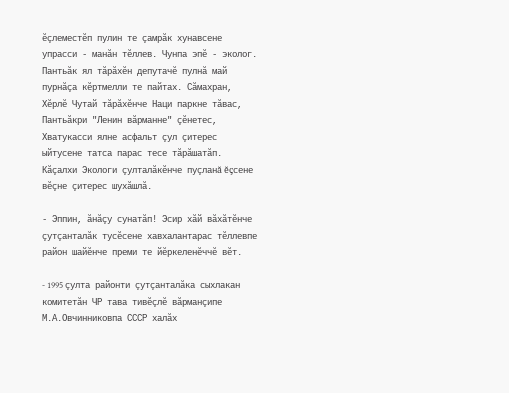ĕçлеместĕп пулин те çамрăк хунавсене упрасси - манăн тĕллев. Чунпа эпĕ - эколог. Пантьăк ял тăрăхĕн депутачĕ пулнă май пурнăçа кĕртмелли те пайтах. Сăмахран, Хĕрлĕ Чутай тăрăхĕнче Наци паркне тăвас, Пантьăкри "Ленин вăрманне" çĕнетес, Хватукасси ялне асфальт çул çитерес ыйтусене татса парас тесе тăрăшатăп. Кăçалхи Экологи çулталăкĕнче пуçланă ĕçсене вĕçне çитерес шухăшлă.

- Эппин, ăнăçу сунатăп! Эсир хăй вăхăтĕнче çутçанталăк тусĕсене хавхалантарас тĕллевпе район шайĕнче преми те йĕркеленĕччĕ вĕт.

- 1995 çулта районти çутçанталăка сыхлакан комитетăн ЧР тава тивĕçлĕ вăрманçипе М.А.Овчинниковпа СССР халăх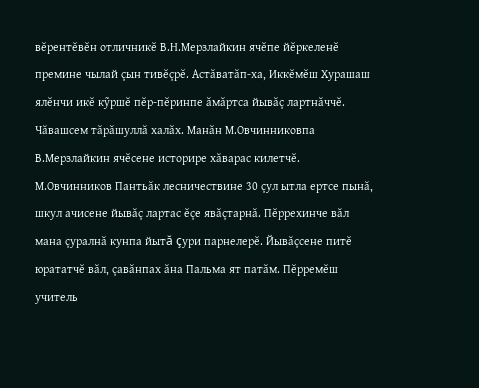вĕрентĕвĕн отличникĕ В.Н.Мерзлайкин ячĕпе йĕркеленĕ премине чылай çын тивĕçрĕ. Астăватăп-ха, Иккĕмĕш Хурашаш ялĕнчи икĕ кỹршĕ пĕр-пĕринпе ăмăртса йывăç лартнăччĕ. Чăвашсем тăрăшуллă халăх. Манăн М.Овчинниковпа В.Мерзлайкин ячĕсене историре хăварас килетчĕ. М.Овчинников Пантьăк лесничествине 30 çул ытла ертсе пынă, шкул ачисене йывăç лартас ĕçе явăçтарнă. Пĕррехинче вăл мана çуралнă кунпа йытă çури парнелерĕ. Йывăçсене питĕ юрататчĕ вăл, çавăнпах ăна Пальма ят патăм. Пĕрремĕш учитель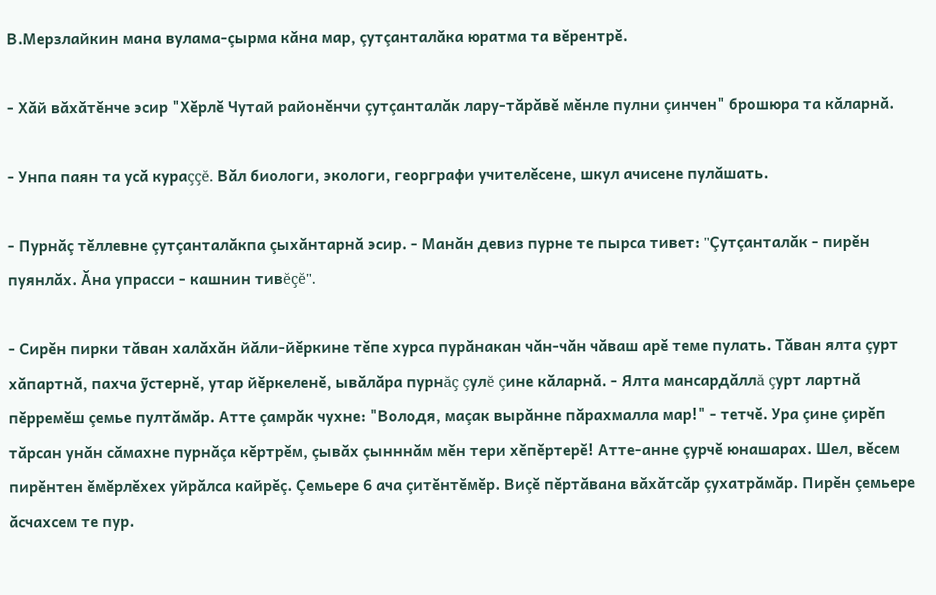В.Мерзлайкин мана вулама-çырма кăна мар, çутçанталăка юратма та вĕрентрĕ.

- Хăй вăхăтĕнче эсир "Хĕрлĕ Чутай районĕнчи çутçанталăк лару-тăрăвĕ мĕнле пулни çинчен" брошюра та кăларнă.

- Унпа паян та усă кураççĕ. Вăл биологи, экологи, георграфи учителĕсене, шкул ачисене пулăшать.

- Пурнăç тĕллевне çутçанталăкпа çыхăнтарнă эсир. - Манăн девиз пурне те пырса тивет: "Çутçанталăк - пирĕн пуянлăх. Ăна упрасси - кашнин тивĕçĕ".

- Сирĕн пирки тăван халăхăн йăли-йĕркине тĕпе хурса пурăнакан чăн-чăн чăваш арĕ теме пулать. Тăван ялта çурт хăпартнă, пахча ỹстернĕ, утар йĕркеленĕ, ывăлăра пурнăç çулĕ çине кăларнă. - Ялта мансардăллă çурт лартнă пĕрремĕш çемье пултăмăр. Атте çамрăк чухне: "Володя, маçак вырăнне пăрахмалла мар!" - тетчĕ. Ура çине çирĕп тăрсан унăн сăмахне пурнăçа кĕртрĕм, çывăх çынннăм мĕн тери хĕпĕртерĕ! Атте-анне çурчĕ юнашарах. Шел, вĕсем пирĕнтен ĕмĕрлĕхех уйрăлса кайрĕç. Çемьере 6 ача çитĕнтĕмĕр. Виçĕ пĕртăвана вăхăтсăр çухатрăмăр. Пирĕн çемьере ăсчахсем те пур.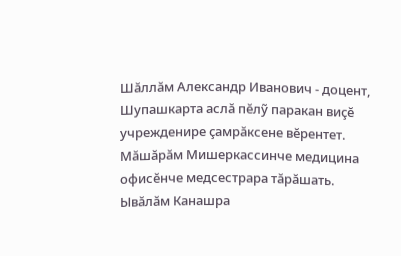Шăллăм Александр Иванович - доцент, Шупашкарта аслă пĕлỹ паракан виçĕ учрежденире çамрăксене вĕрентет. Мăшăрăм Мишеркассинче медицина офисĕнче медсестрара тăрăшать. Ывăлăм Канашра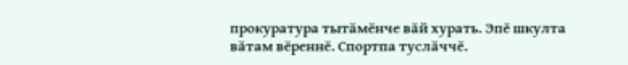прокуратура тытăмĕнче вăй хурать. Эпĕ шкулта вăтам вĕреннĕ. Спортпа туслăччĕ.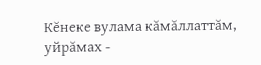Кĕнеке вулама кăмăллаттăм, уйрăмах -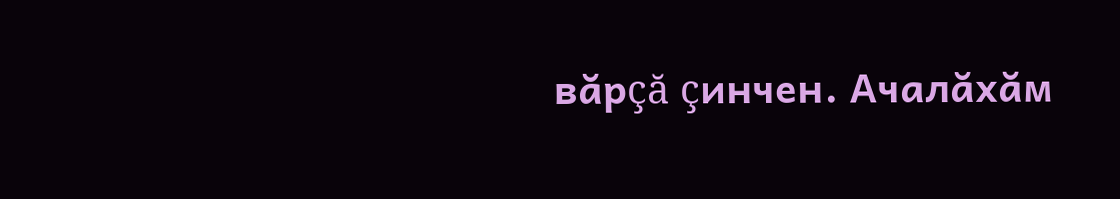вăрçă çинчен. Ачалăхăм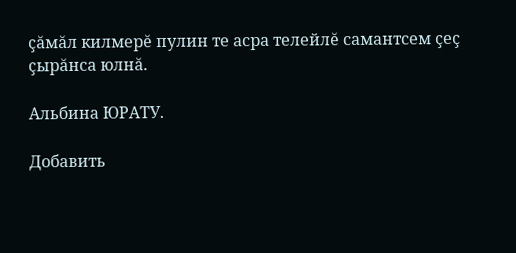çăмăл килмерĕ пулин те асра телейлĕ самантсем çеç çырăнса юлнă.

Альбина ЮРАТУ.

Добавить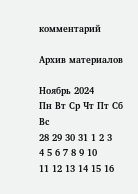комментарий

Архив материалов

Ноябрь 2024
Пн Вт Ср Чт Пт Сб Вс
28 29 30 31 1 2 3
4 5 6 7 8 9 10
11 12 13 14 15 16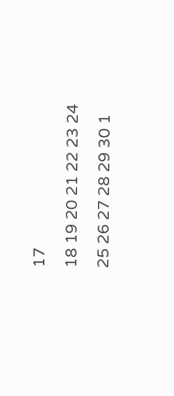17
18 19 20 21 22 23 24
25 26 27 28 29 30 1